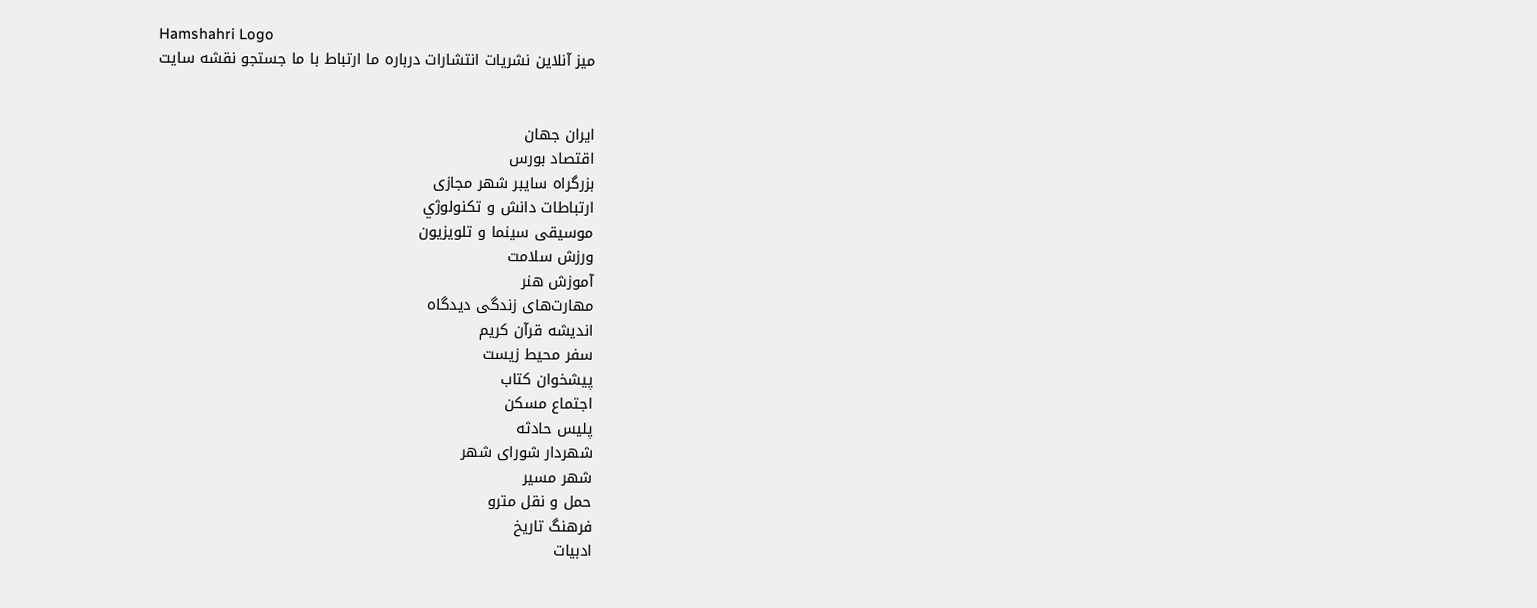Hamshahri Logo
ميز آنلاين نشريات انتشارات درباره ما ارتباط با ما جستجو نقشه سايت


ايران جهان
اقتصاد بورس
بزرگراه سايبر شهر مجازی
ارتباطات دانش و تکنولوژي
موسيقی سينما و تلويزيون
ورزش سلامت
آموزش هنر
مهارت‌های زندگی ديدگاه
انديشه قرآن کريم
سفر محيط زيست
پيشخوان کتاب
اجتماع مسکن
پليس حادثه
شهردار شورای شهر
شهر مسير
حمل ‌و‌ نقل مترو
فرهنگ تاريخ
ادبيات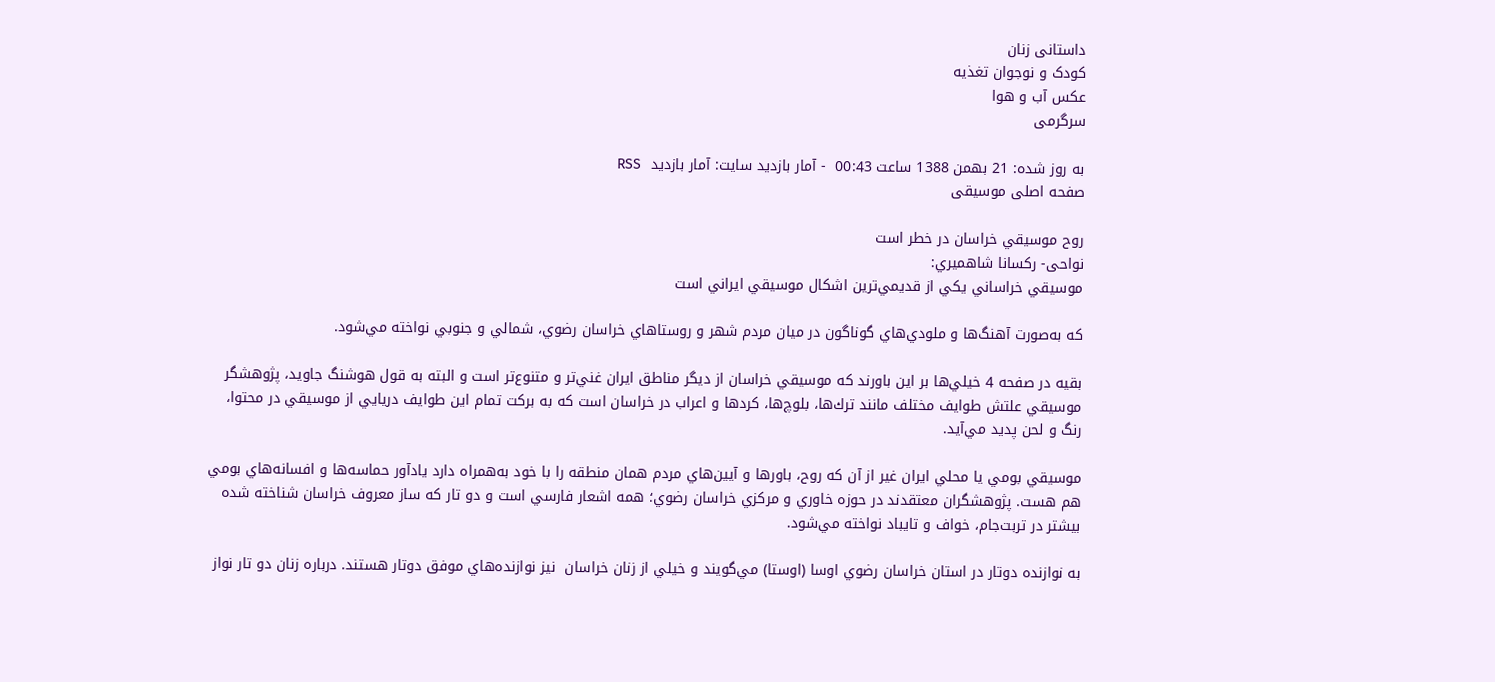داستانی زنان
کودک و نوجوان تغذيه
عکس آب و هوا
سرگرمی

به روز شده: 21 بهمن 1388 ساعت 00:43  - آمار بازدید سایت: آمار بازدید  RSS
صفحه اصلی موسيقی

روح موسيقي خراسان در خطر است
نواحی- ركسانا شاهميري:
موسيقي خراساني يكي از قديمي‌ترين اشكال موسيقي ايراني است

كه به‌صورت آهنگ‌ها و ملودي‌هاي گوناگون در ميان مردم شهر و روستاهاي خراسان رضوي، شمالي و جنوبي نواخته مي‌شود.

بقيه در صفحه 4 خيلي‌ها بر اين باورند كه موسيقي خراسان از ديگر مناطق ايران غني‌تر و متنوع‌تر است و البته به قول هوشنگ جاويد، پژوهشگر موسيقي علتش طوايف مختلف مانند ترك‌ها، بلوچ‌ها، كردها و اعراب در خراسان است كه به بركت تمام اين طوايف دريايي از موسيقي در محتوا، رنگ و لحن پديد مي‌آيد.

موسيقي بومي يا محلي ايران غير از آن كه روح، باورها و آيين‌هاي مردم همان منطقه را با خود به‌همراه دارد يادآور حماسه‌ها و افسانه‌هاي بومي هم هست. پژوهشگران معتقدند در حوزه خاوري و مركزي خراسان رضوي؛ همه اشعار فارسي است و دو تار كه ساز معروف خراسان شناخته شده بيشتر در تربت‌جام، خواف و تايباد نواخته مي‌شود.

به نوازنده دوتار در استان خراسان رضوي اوسا (اوستا) مي‌گويند و خيلي از زنان خراسان  نيز نوازنده‌هاي موفق دوتار هستند. درباره زنان دو تار نواز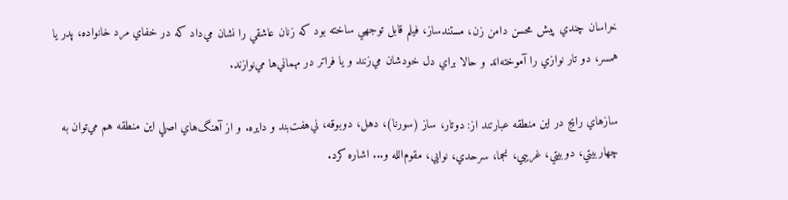خراسان چندي پيش محسن دامن زن، مستند‌ساز، فيلم قابل توجهي ساخته بود كه زنان عاشقي را نشان مي‌داد كه در خفاي مرد خانواده، پدر يا همسر، دو تار نوازي را آموخته‌اند و حالا براي دل خودشان مي‌زنند و يا فراتر در مهماني‌ها مي‌نوازند.

سازهاي رايج در اين منطقه عبارتند از: دوتار، ساز (سورنا)، دهل، دوبوقه، ني‌هفت‌بند و دايره. و از آهنگ‌هاي اصلي اين منطقه هم مي‌توان به چهاربيتي، دوبيتي، غريبي، نجما، سرحدي، نوايي، مقوم‌الله و... اشاره كرد.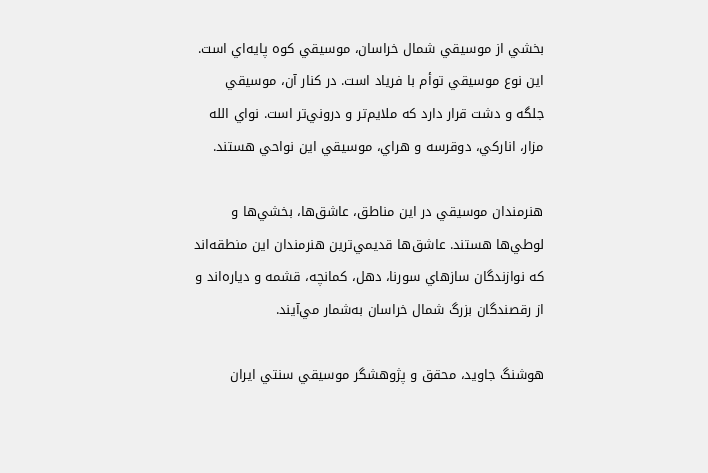بخشي از موسيقي شمال خراسان، موسيقي كوه پايه‌اي است. اين نوع موسيقي توأم با فرياد است. در كنار آن، موسيقي جلگه و دشت قرار دارد كه ملايم‌تر و دروني‌تر است. نواي الله مزار، اناركي، دوقرسه و هراي، موسيقي اين نواحي هستند.

هنرمندان موسيقي در اين مناطق، عاشق‌ها، بخشي‌ها و لوطي‌ها هستند. عاشق‌ها قديمي‌ترين هنرمندان اين منطقه‌اند كه نوازندگان سازهاي سورنا، دهل، كمانچه، قشمه و دياره‌اند و از رقصندگان بزرگ شمال خراسان به‌شمار مي‌آيند.

هوشنگ جاويد، محقق و پژوهشگر موسيقي سنتي ايران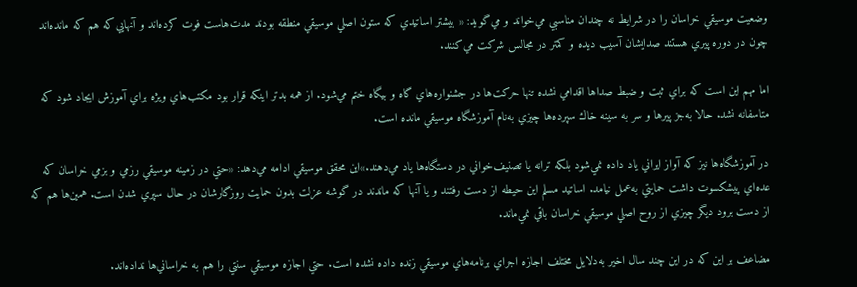وضعيت موسيقي خراسان را در شرايط نه چندان مناسبي مي‌خواند و مي‌گويد: « بيشتر اساتيدي كه ستون اصلي موسيقي منطقه بودند مدت‌هاست فوت كرده‌اند و آنهايي‌كه هم كه مانده‌اند چون در دوره پيري هستند صدايشان آسيب ديده و كمتر در مجالس شركت مي‌كنند.

اما مهم اين است كه براي ثبت و ضبط صداها اقدامي نشده تنها حركت‌ها در جشنواره‌هاي گاه و بيگاه ختم مي‌شود. از همه بدتر اينكه قرار بود مكتب‌هاي ويژه براي آموزش ايجاد شود كه متاسفانه نشد. حالا به‌جز پيرها و سر به سينه خاك سپرده‌ها چيزي به‌نام آموزشگاه موسيقي مانده است.

در آموزشگاه‌ها نيز كه آواز ايراني ياد داده نمي‌شود بلكه ترانه يا تصنيف‌خواني در دستگاه‌ها ياد مي‌دهند.»اين محقق موسيقي ادامه مي‌دهد: «حتي در زمينه موسيقي رزمي و بزمي خراسان كه عده‌اي پيشكسوت داشت حمايتي به‌عمل نيامد. اساتيد مسلم اين حيطه از دست رفتند و يا آنها كه ماندند در گوشه عزلت بدون حمايت روزگارشان در حال سپري شدن است. همين‌ها هم كه از دست برود ديگر چيزي از روح اصلي موسيقي خراسان باقي نمي‌ماند.

مضاعف بر اين كه در اين چند سال اخير به‌دلايل مختلف اجازه اجراي برنامه‌هاي موسيقي زنده داده نشده است. حتي اجازه موسيقي سنتي را هم به خراساني‌ها نداده‌اند.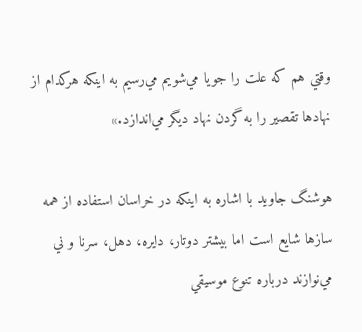وقتي هم كه علت را جويا مي‌شويم مي‌رسيم به اينكه هركدام از نهادها تقصير را به گردن نهاد ديگر مي‌اندازد.»

هوشنگ جاويد با اشاره به اينكه در خراسان استفاده از همه سازها شايع است اما بيشتر دوتار، دايره، دهل، سرنا و ني مي‌نوازند درباره تنوع موسيقي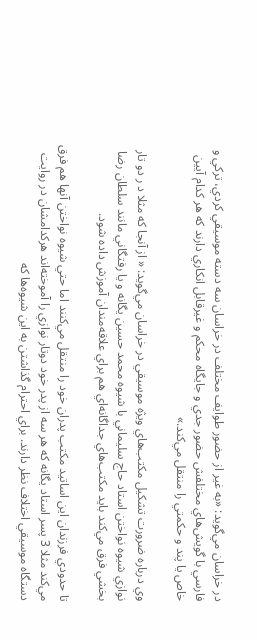در خراسان مي‌گويد: «به غير از حضور طوايف مختلف در خراسان سه دسته موسيقي كردي، تركي و فارسي با گويش‌هاي مختلفش حضور جدي و جايگاه محكم و غير‌قابل انكاري دارند كه هر كدام آيين خاص يا پند و حكمتي را منتقل مي‌كند.»

وي درباره ضرورت تشكيل مكتب‌هاي ويژه موسيقي در خراسان مي‌گويد: « از آنجا كه مثلا د ر دو تار نوازي شيوه نواختن استاد حاج سليماني با شيوه محمد حسين يگانه و يا رفتگاني مانند سلطان رضا بخشي فرق مي‌كند بايد مكتب‌هاي جداگانه‌اي هم براي علاقه‌مندان آموزش داده شود.

تا حدودي فرزندان اين اساتيد مكتب پدران خود را منتقل مي‌كنند اما حتي شيوه نواختن آنها هم فرق مي‌كند مثلا 3 پسر استاد يگانه كه هر سه از پدر خود دوتار نوازي را آموخته‌اند هركدامشان در روايت دستگاه موسيقي اختلاف نظر دارند. براي احترام گذاشتن به اين شيوه‌ها كه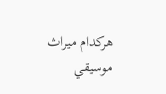هركدام ميراث موسيقي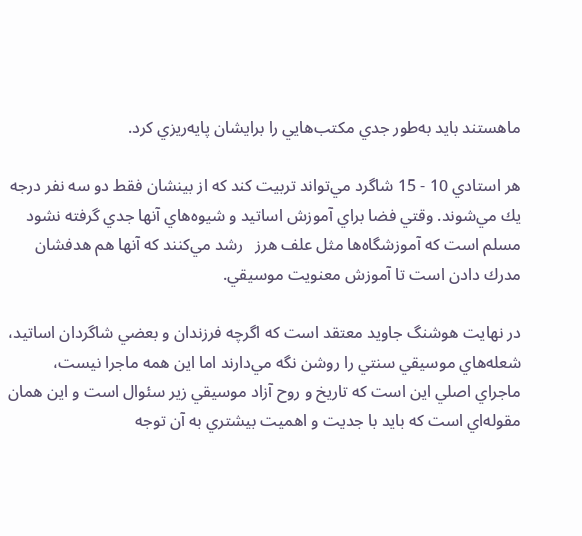ماهستند بايد به‌طور جدي مكتب‌هايي را برايشان پايه‌ريزي كرد.

هر استادي 10 - 15 شاگرد مي‌تواند تربيت كند كه از بينشان فقط دو سه نفر درجه يك مي‌شوند. وقتي فضا براي آموزش اساتيد و شيوه‌هاي آنها جدي گرفته نشود مسلم است كه آموزشگاه‌ها مثل علف هرز   رشد مي‌كنند كه آنها هم هدفشان مدرك دادن است تا آموزش معنويت موسيقي.

در نهايت هوشنگ جاويد معتقد است كه اگرچه فرزندان و بعضي شاگردان اساتيد، شعله‌هاي موسيقي سنتي را روشن نگه مي‌دارند اما اين همه ماجرا نيست، ماجراي اصلي اين است كه تاريخ و روح آزاد موسيقي زير سئوال است و اين همان مقوله‌اي است كه بايد با جديت و اهميت بيشتري به آن توجه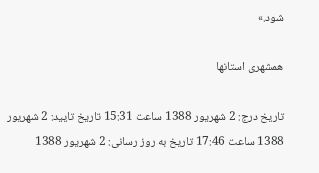شود.»

همشهری استانها

تاریخ درج: 2 شهریور 1388 ساعت 15:31 تاریخ تایید: 2 شهریور 1388 ساعت 17:46 تاریخ به روز رسانی: 2 شهریور 1388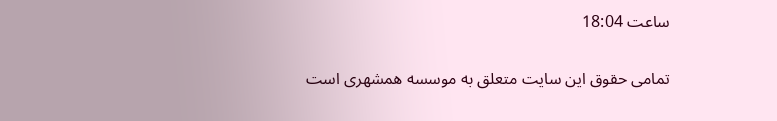ساعت 18:04

تمامی حقوق این سایت متعلق به موسسه همشهری است